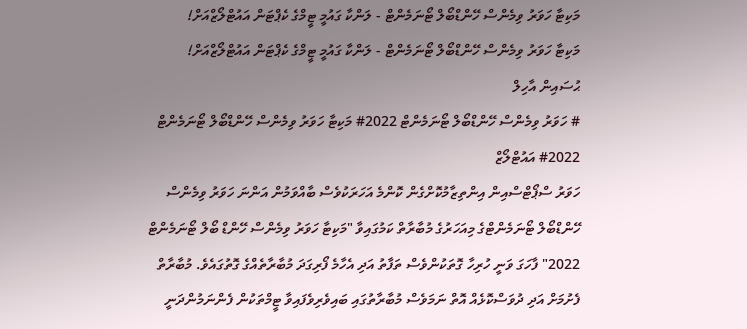މަކިޓާ ހަވަރު ވިމެންސް ހޭންޑްބޯލް ޓޯނަމެންޓް - ލަންކާ ގައުމީ ޓީމްގެ ކެޕްޓަން އައުޓްލޯޒްއަށް!
މަކިޓާ ހަވަރު ވިމެންސް ހޭންޑްބޯލް ޓޯނަމެންޓް - ލަންކާ ގައުމީ ޓީމްގެ ކެޕްޓަން އައުޓްލޯޒްއަށް!
ޙުސައިން އާހިލް
# ހަވަރު ވިމެންސް ހޭންޑްބޯލް ޓޯނަމެންޓް 2022# މަކިޓާ ހަވަރު ވިމެންސް ހޭންޑްބޯލް ޓޯނަމެންޓް 2022# އައުޓްލޯޒް
ހަވަރު ސްޕޯޓްސްއިން އިންތިޒާމުކޮށްގެން ކޮންމެ އަހަރަކުވެސް ބާއްވަމުން އަންނަ ހަވަރު ވިމެންސް ހޭންޑްބޯލް ޓޯނަމެންޓްގެ މިއަހަރުގެ މުބާރާތް ކަމުގައިވާ "މަކިޓާ ހަވަރު ވިމެންސް ހޭންޑް ބޯލް ޓޯނަމެންޓް 2022" ފާހަގަ ވަނީ ހުރިހާ ގޮތަކުންވެސް ތަފާތު އަދި އެހާމެ ފޯރިގަދަ މުބާރާތެއްގެ ގޮތުގައެވެ. މުބާރާތް ފެށުމަށް އަދި ދުވަސްކޮޅެއް އޮތް ނަމަވެސް މުބާރާތުގައި ބައިވެރިވެފައިވާ ޓީމްތަކުން ފެންނަމުންދަނީ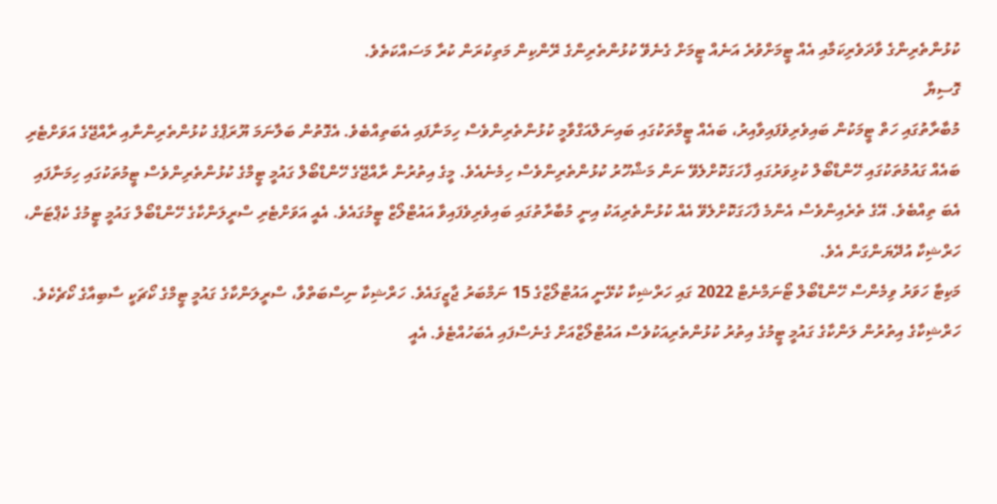ކުޅުންތެރިންގެ ވާދަވެރިކަމާއި އެއް ޓީމަށްވުރެ އަނެއް ޓީމަށް ގެނެވޭ ކުޅުންތެރިންގެ ރޭންކިން މަތިކުރަން ކުރާ މަސައްކަތެވެ.
ގޮސިޔާ
މުބާރާތުގައި ހަތް ޓީމަކުން ބައިވެރިވެފައިވާއިރު، ބައެއް ޓީމްތަކުގައި ބައިނަލްއަގްވާމީ ކުޅުންތެރިންވެސް ހިމަނާފައި އެބަތިއްބެވެ. އެގޮތުން ބަލާނަމަ ޔޫރަޕްގެ ކުޅުންތެރިންނާއި ރާއްޖޭގެ އަވަށްޓެރި ބައެއް ގައުމުތަކުގައި ހޭންޑްބޯލް ކުޅިވަރުގައި ފާހަގަކޮށްލެވޭ ނަން މަޝްހޫރު ކުޅުންތެރިންވެސް ހިމެނެއެވެ. މީގެ އިތުރުން ރާއްޖޭގެ ހޭންޑްބޯލް ގައުމީ ޓީމްގެ ކުޅުންތެރިންވެސް ޓީމުތަކުގައި ހިމަނާފައި އެބަ ތިއްބެވެ. އޭގެ ތެރެއިންވެސް އެންމެ ފާހަގަކޮށްލެވޭ އެއް ކުޅުންތެރިއަކު އިނީ މުބާރާތުގައި ބައިވެރިވެފައިވާ އައުޓްލޯޒް ޓީމުގައެވެ. އެއީ އަވަށްޓެރި ސްރީލަންކާގެ ހޭންޑްބޯލް ގައުމީ ޓީމުގެ ކެޕްޓަން، ހަރްޝިކާ އުދޭޔަންގަން އެވެ.
މަކިޓާ ހަވަރު ވިމެންސް ހޭންޑްބޯލް ޓޯނަމްނެޓް 2022 ގައި ހަރްޝިކާ ކުޅޭނީ އައުޓްލޯޒްގެ 15 ނަމްބަރު ޖާޒީގައެވެ. ހަރްޝިކާ ނިސްބަތްވާ، ސްރީލަންކާގެ ގައުމީ ޓީމްގެ ކޯޗަކީ ސާބިއާގެ ކޯޗެކެވެ. ހަރްޝިކާގެ އިތުރުން ލަންކާގެ ގައުމީ ޓީމުގެ އިތުރު ކުޅުންތެރިއަކުވެސް އައުޓްލޯޒްއަށް ގެނެސްފައި އެބަހުއްޓެވެ. އެއީ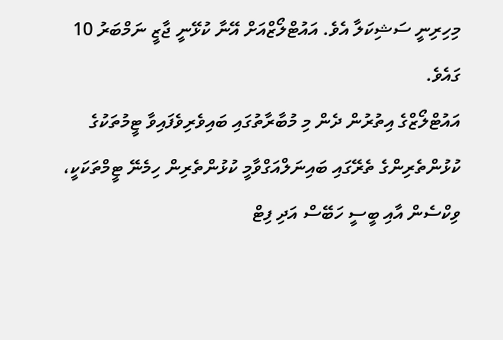މިހިރިނީ ސަޝިކަލާ އެވެ. އައުޓްލޯޒްއަށް އޭނާ ކުޅޭނީ ޖާޒީ ނަމްބަރު 10 ގައެވެ.
އައުޓްލޯޒްގެ އިތުރުން ދެން މި މުބާރާތުގައި ބައިވެރިވެފައިވާ ޓީމުތަކުގެ ކުޅުންތެރިންގެ ތެރޭގައި ބައިނަލްއަގްވާމީ ކުޅުންތެރިން ހިމެނޭ ޓީމްތަކަކީ، ވިކްސެން އާއި ބީސީ ހަބޭސް އަދި ފިޓް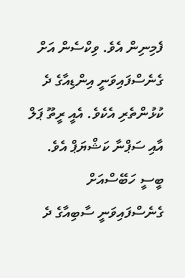ފެމިނިން އެވެ. ވިކްސެން އަށް ގެނެސްފައިވަނީ އިންޑިއާގެ ދެ ކުޅުންތެރި އެކެވެ. އެއީ ރީތޫ ޕަލް އާއި ސަޕްނާ ކަޝްޔަޕް އެވެ. ބީސީ ހަބޭސްއަށް ގެނެސްފައިވަނީ ސާބިއާގެ ދެ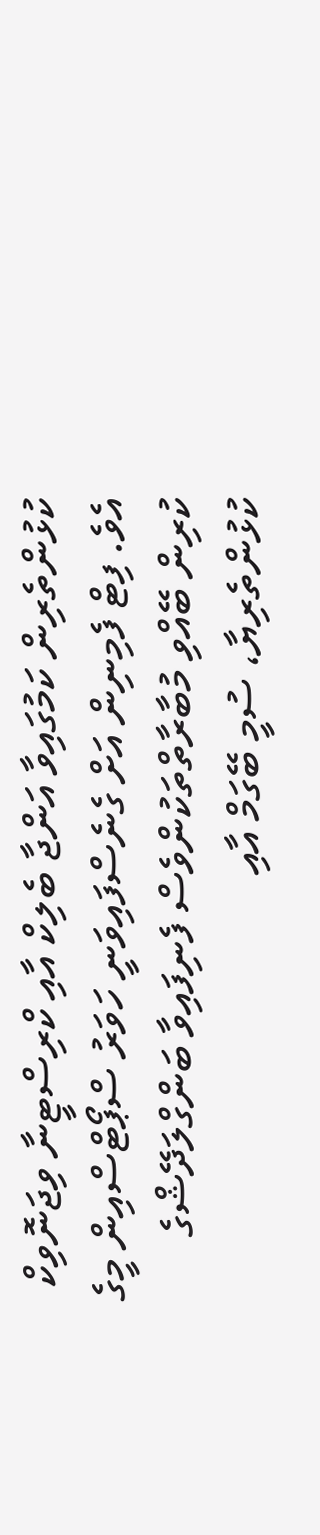ކުޅުންތެރިން ކަމުގައިވާ އަންޖާ ބެލިކް އާއި ކްރިސްޓީނާ ވިޖަނޮވިކް އެވެ. ފިޓް ފެމިނިން އަށް ގެނެސްފައިވަނީ ހަވަރު ސްޕޯޓްސްއިން މީގެ ކުރިން ބޭއްވި މުބާރާތްތަކުންވެސް ފެނިފައިވާ ބަންގްލަދޭޝްގެ ކުޅުންތެރިޔާ، ސުމީ ބޭގަމް އާއި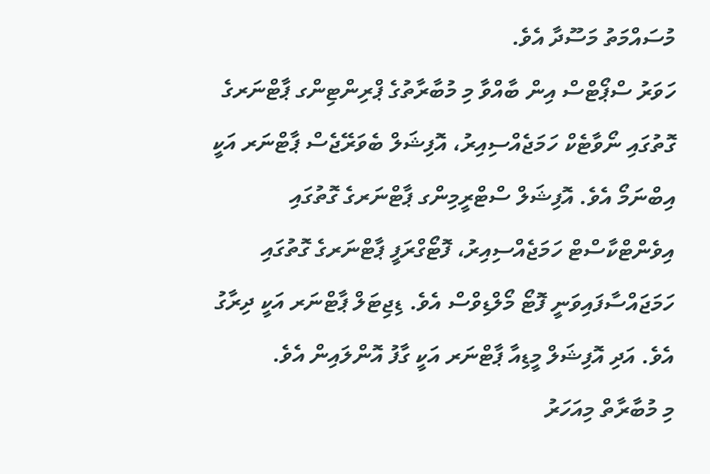މުސައްމަތު މަސޫދާ އެވެ.
ހަވަރު ސްޕޯޓްސް އިން ބާއްވާ މި މުބާރާތުގެ ޕްރިންޓިންގ ޕާޓްނަރގެ ގޮތުގައި ނޯވާޓެކް ހަމަޖެއްސިއިރު، އޮފިޝަލް ބެވަރޭޖެސް ޕާޓްނަރ އަކީ އިބްނަމޯ އެވެ. އޮފިޝަލް ސްޓްރީމިންގ ޕާޓްނަރގެ ގޮތުގައި އިވެންޓްކާސްޓް ހަމަޖެއްސިއިރު، ފޮޓޯގްރަފީ ޕާޓްނަރގެ ގޮތުގައި ހަމަޖައްސާފައިވަނީ ފޮޓޯ މޯލްޑިވްސް އެވެ. ޑިޖިޓަލް ޕާޓްނަރ އަކީ ދިރާގު އެވެ. އަދި އޮފިޝަލް މީޑިއާ ޕާޓްނަރ އަކީ ގާފު އޮންލައިން އެވެ.
މި މުބާރާތް މިއަހަރު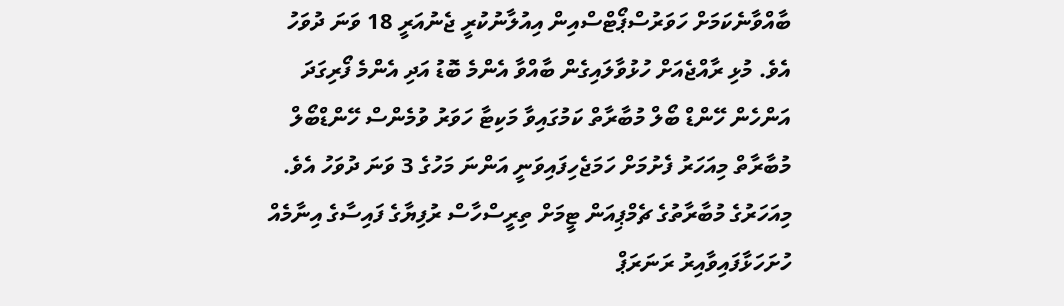ބާއްވާނެކަމަށް ހަވަރުސްޕޯޓްސްއިން އިއުލާނުކުރީ ޖެނުއަރީ 18 ވަނަ ދުވަހު އެވެ. މުޅި ރާއްޖެއަށް ހުޅުވާލައިގެން ބާއްވާ އެންމެ ބޮޑު އަދި އެންމެ ފޯރިގަދަ އަންހެން ހޭންޑް ބޯލް މުބާރާތް ކަމުގައިވާ މަކިޓާ ހަވަރު ވުމެންސް ހޭންޑްބޯލް މުބާރާތް މިއަހަރު ފެށުމަށް ހަމަޖެހިފައިވަނީ އަންނަ މަހުގެ 3 ވަނަ ދުވަހު އެވެ.
މިއަހަރުގެ މުބާރާތުގެ ޗެމްޕިއަން ޓީމަށް ތިރީސްހާސް ރުފިޔާގެ ފައިސާގެ އިނާމެއް ހުށަހަޅާފައިވާއިރު ރަނަރަޕް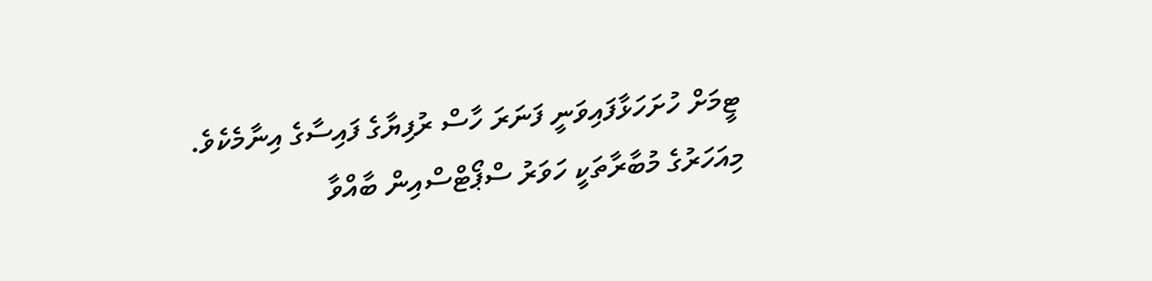ޓީމަށް ހުށަހަޅާފައިވަނީ ފަނަރަ ހާސް ރުފިޔާގެ ފައިސާގެ އިނާމެކެވެ. މިއަހަރުގެ މުބާރާތަކީ ހަވަރު ސްޕޯޓްސްއިން ބާއްވާ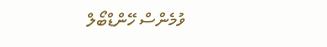ވުމެންސް ހޭންޑްބޯލް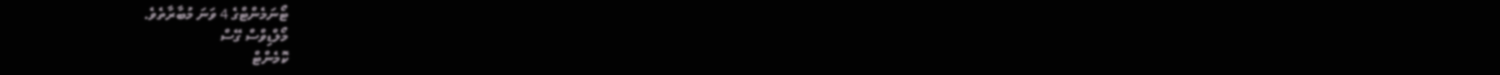ޓޯނަމެންޓްގެ 4 ވަނަ މުބާރާތެވެ.
މޯލްޑިވްސް ގޭސް
ކޮމެންޓް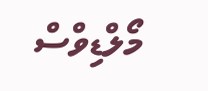މޯލްޑިވްސް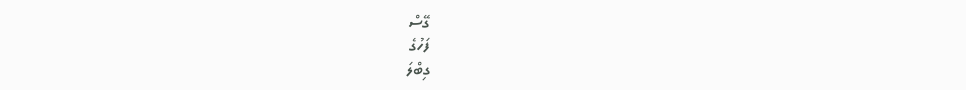ގޭސް
ފަހުގެ
ގިބްލަ